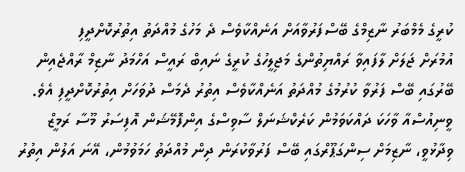ކުރީގެ މެމްބަރު ނާޒިމްގެ ބޭސްފަރުވާއަށް އަނެއްކާވެސް ދެ މަހުގެ މުއްދަތު އިތުރުކޮށްދީފި
އުމުރަށް ޖަލަށް ލާފައިވާ ރައްޔިތުންގެ މަޖިލީހުގެ ކުރީގެ ނައިބް ރައީސް އަހްމަދު ނާޒިމް ރާއްޖެއިން ބޭރުގައި ބޭސް ފަރުވާ ކުރުމުގެ މުއްދަތު އަނެއްކާވެސް އިތުރު ދެމަސް ދުވަހަށް އިތުރުކޮށްދީފި އެވެ.
ވީނިއުސްއާ ވާހަކަ ދައްކަވަމުން ކަރެކްޝަނަލް ސާވިސްގެ އިންފޮމޭޝަން އޮފިސަރު މޫސާ ރަމީޒް ވިދާޅުވީ، ނާޒިމަށް ސިންގަޕޫރްގައި ބޭސް ފަރުވާކުރަން ދިން މުއްދަތު ހަމަވުމުން، އޭނަ އަލުން އިތުރު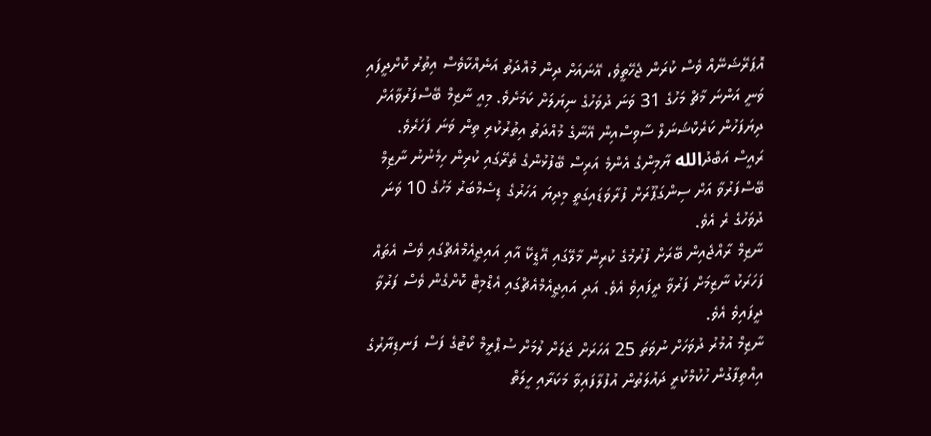އޮޕަރޭޝަނޭއް ވެސް ކުރަން ޖެހޭތީވެ، އޭނައަށް ދިން މުއްދަތު އަނެއްކާވެސް އިތުރު ކޮށްދީފައި ވަނީ އަންނަ މާޗް މަހުގެ 31 ވަނަ ދުވަހުގެ ނިޔަލަށް ކަމަށެވެ. މިއީ ނާޒިމް ބޭސްފަރުވާއަށް ދިޔަފަހުން ކަރެކްޝަނަލް ސާވިސްއިން އޭނާގެ މުއްދަތު އިތުރުކުރި ތިން ވަނަ ފަހަރެވެ.
ރައީސް އަބްދުالله ޔާމިންގެ އެންމެ އަރިސް ބޭފުޅުންގެ ތެރޭގައި ކުރިން ހިމެނުނު ނާޒިމް ބޭސްފަރުވާ އަށް ސިންގަޕޫރަށް ފުރާވަޑައިގަތީ މިދިޔަ އަހަރުގެ ޑިސެމްބަރު މަހުގެ 10 ވަނަ ދުވަހުގެ ރެ އެވެ.
ނާޒިމް ރާއްޖެއިން ބޭރަށް ފުރުމުގެ ކުރިން މާލޭގައި އޭޑީކޭ އާއި އައިޖީއެމްއެޗްގައި ވެސް އެތައް ފަހަރަކު ނާޒިމަށް ފަރުވާ ދީފައިވެ އެވެ. އަދި އައިޖީއެމްއެޗްގައި އެޑްމިޓް ކޮށްގެން ވެސް ފަރުވާ ދީފައިވެ އެވެ.
ނާޒިމް އުމުރު ދުވަހަށް ނުވަތަ 25 އަހަރަށް ޖަލަށް ލުމަށް ސުޕްރީމް ކޯޓުގެ ފަސް ފަނޑިޔާރުގެ އިއްތިފާގުން ހުކުމްކުރީ ދައުލަތުން އުފުލާފައިވާ މަކަރާއި ހީލަތް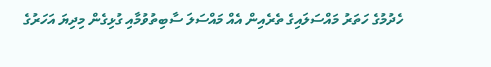ހެދުމުގެ ހަތަރު މައްސަލައިގެ ތެރެއިން އެއް މައްސަލަ ސާބިތުވުމާއި ގުޅިގެން މިދިޔަ އަހަރުގެ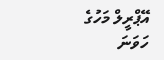އޭޕްރީލް މަހުގެ ހަވަނަ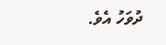ދުވަހު އެވެ.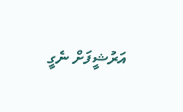އަރުޝީފަށް ނެގީ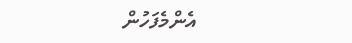އެންމެފަހުން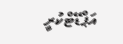އަޕްޑޭޓްކުރީ